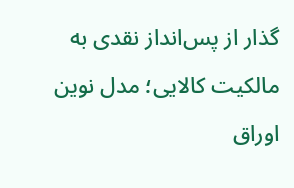گذار از پس‌انداز نقدی به مالکیت کالایی؛ مدل نوین اوراق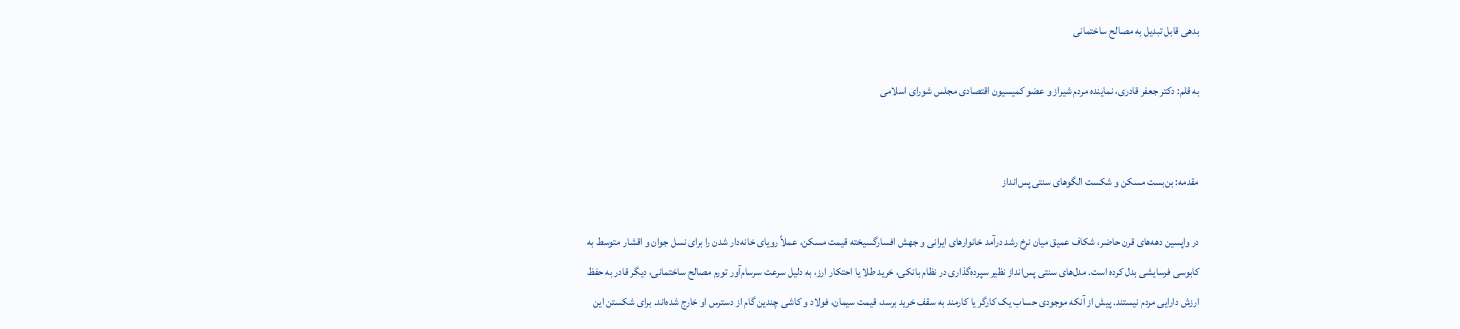بدهی قابل تبدیل به مصالح ساختمانی

به قلم: دکتر جعفر قادری، نماینده مردم شیراز و عضو کمیسیون اقتصادی مجلس شورای اسلامی


مقدمه: بن‌بست مسکن و شکست الگوهای سنتی پس‌انداز

در واپسین دهه‌های قرن حاضر، شکاف عمیق میان نرخ رشد درآمد خانوارهای ایرانی و جهش افسارگسیخته قیمت مسکن، عملاً رویای خانه‌دار شدن را برای نسل جوان و اقشار متوسط به کابوسی فرسایشی بدل کرده است. مدل‌های سنتی پس‌انداز نظیر سپرده‌گذاری در نظام بانکی، خرید طلا یا احتکار ارز، به دلیل سرعت سرسام‌آور تورم مصالح ساختمانی، دیگر قادر به حفظ ارزش دارایی مردم نیستند. پیش از آنکه موجودی حساب یک کارگر یا کارمند به سقف خرید برسد، قیمت سیمان، فولاد و کاشی چندین گام از دسترس او خارج شده‌اند. برای شکستن این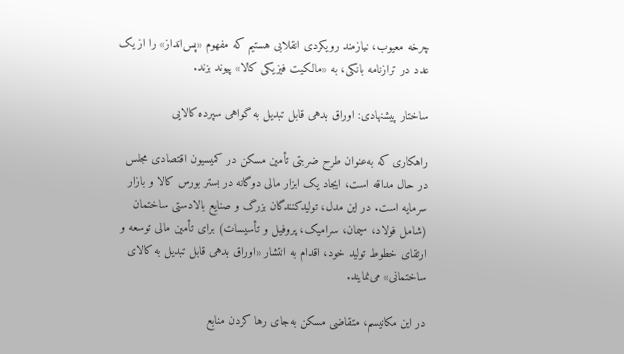چرخه معیوب، نیازمند رویکردی انقلابی هستیم که مفهوم «پس‌انداز» را از یک عدد در ترازنامه بانکی، به «مالکیت فیزیکی کالا» پیوند بزند.

ساختار پیشنهادی: اوراق بدهی قابل تبدیل به گواهی سپرده کالایی

راهکاری که به‌عنوان طرح ضربتی تأمین مسکن در کمیسیون اقتصادی مجلس در حال مداقه است، ایجاد یک ابزار مالی دوگانه در بستر بورس کالا و بازار سرمایه است. در این مدل، تولیدکنندگان بزرگ و صنایع بالادستی ساختمان (شامل فولاد، سیمان، سرامیک، پروفیل و تأسیسات) برای تأمین مالی توسعه و ارتقای خطوط تولید خود، اقدام به انتشار «اوراق بدهی قابل تبدیل به کالای ساختمانی» می‌نمایند.

در این مکانیسم، متقاضی مسکن به‌جای رها کردن منابع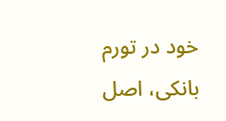خود در تورم بانکی، اصل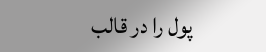پول را در قالب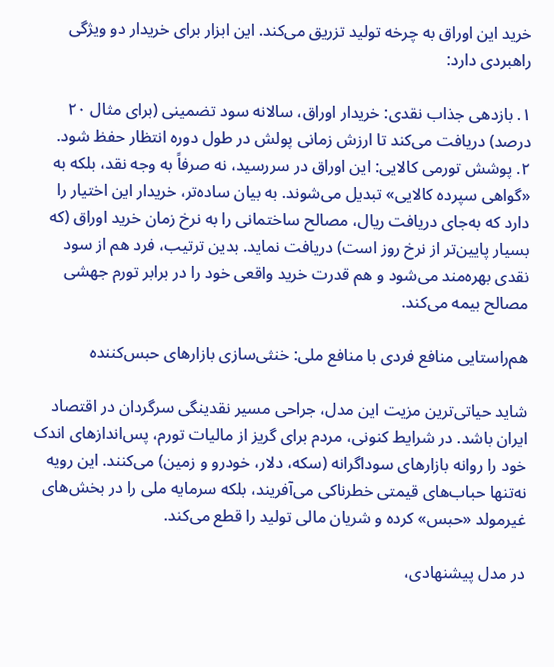خرید این اوراق به چرخه تولید تزریق می‌کند. این ابزار برای خریدار دو ویژگی راهبردی دارد:

۱. بازدهی جذاب نقدی: خریدار اوراق، سالانه سود تضمینی (برای مثال ۲۰ درصد) دریافت می‌کند تا ارزش زمانی پولش در طول دوره انتظار حفظ شود.
۲. پوشش تورمی کالایی: این اوراق در سررسید، نه صرفاً به وجه نقد، بلکه به «گواهی سپرده کالایی» تبدیل می‌شوند. به بیان ساده‌تر، خریدار این اختیار را دارد که به‌جای دریافت ریال، مصالح ساختمانی را به نرخ زمان خرید اوراق (که بسیار پایین‌تر از نرخ روز است) دریافت نماید. بدین ترتیب، فرد هم از سود نقدی بهره‌مند می‌شود و هم قدرت خرید واقعی خود را در برابر تورم جهشی مصالح بیمه می‌کند.

هم‌راستایی منافع فردی با منافع ملی: خنثی‌سازی بازارهای حبس‌کننده

شاید حیاتی‌ترین مزیت این مدل، جراحی مسیر نقدینگی سرگردان در اقتصاد ایران باشد. در شرایط کنونی، مردم برای گریز از مالیات تورم، پس‌اندازهای اندک خود را روانه بازارهای سوداگرانه (سکه، دلار، خودرو و زمین) می‌کنند. این رویه نه‌تنها حباب‌های قیمتی خطرناکی می‌آفریند، بلکه سرمایه ملی را در بخش‌های غیرمولد «حبس» کرده و شریان مالی تولید را قطع می‌کند.

در مدل پیشنهادی،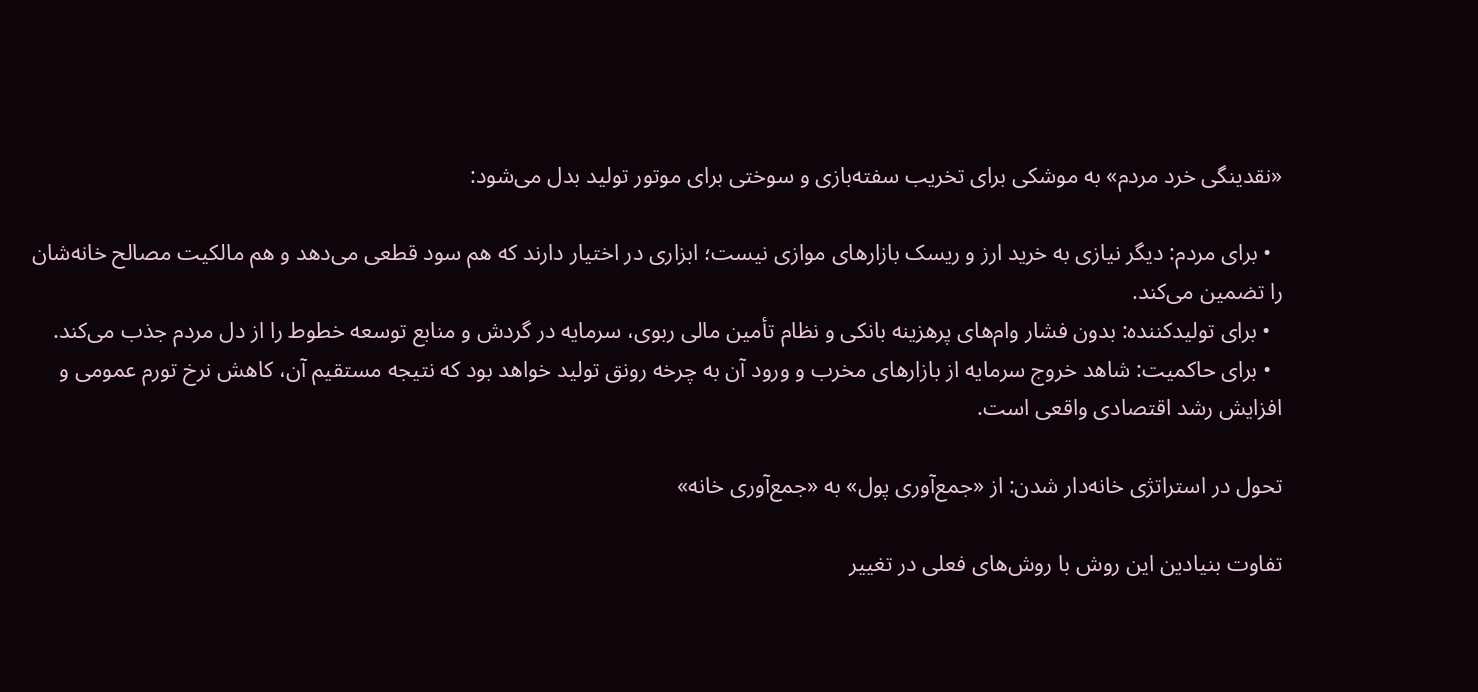«نقدینگی خرد مردم» به موشکی برای تخریب سفته‌بازی و سوختی برای موتور تولید بدل می‌شود:

  • برای مردم: دیگر نیازی به خرید ارز و ریسک بازارهای موازی نیست؛ ابزاری در اختیار دارند که هم سود قطعی می‌دهد و هم مالکیت مصالح خانه‌شان را تضمین می‌کند.
  • برای تولیدکننده: بدون فشار وام‌های پرهزینه بانکی و نظام تأمین مالی ربوی، سرمایه در گردش و منابع توسعه خطوط را از دل مردم جذب می‌کند.
  • برای حاکمیت: شاهد خروج سرمایه از بازارهای مخرب و ورود آن به چرخه رونق تولید خواهد بود که نتیجه مستقیم آن، کاهش نرخ تورم عمومی و افزایش رشد اقتصادی واقعی است.

تحول در استراتژی خانه‌دار شدن: از «جمع‌آوری پول» به «جمع‌آوری خانه»

تفاوت بنیادین این روش با روش‌های فعلی در تغییر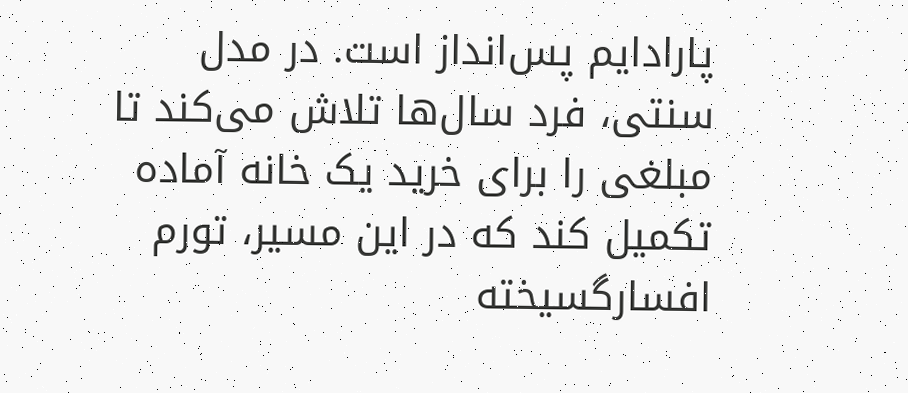پارادایم پس‌انداز است. در مدل سنتی، فرد سال‌ها تلاش می‌کند تا مبلغی را برای خرید یک خانه آماده تکمیل کند که در این مسیر، تورم افسارگسیخته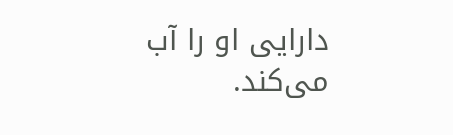دارایی او را آب می‌کند.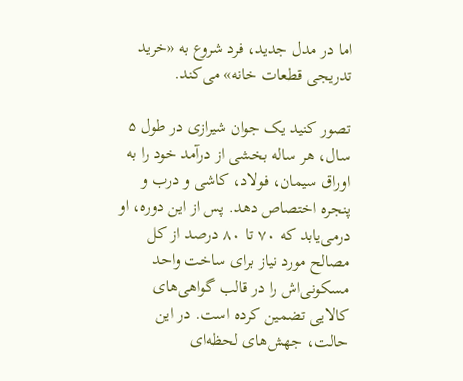اما در مدل جدید، فرد شروع به «خرید تدریجی قطعات خانه» می‌کند.

تصور کنید یک جوان شیرازی در طول ۵ سال، هر ساله بخشی از درآمد خود را به اوراق سیمان، فولاد، کاشی و درب و پنجره اختصاص دهد. پس از این دوره، او درمی‌یابد که ۷۰ تا ۸۰ درصد از کل مصالح مورد نیاز برای ساخت واحد مسکونی‌اش را در قالب گواهی‌های کالایی تضمین کرده است. در این حالت، جهش‌های لحظه‌ای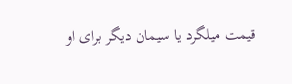قیمت میلگرد یا سیمان دیگر برای او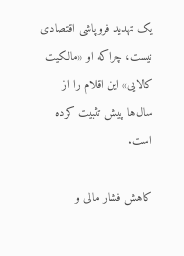یک تهدید فروپاشی اقتصادی نیست، چراکه او «مالکیت کالایی» این اقلام را از سال‌ها پیش تثبیت کرده است.

کاهش فشار مالی و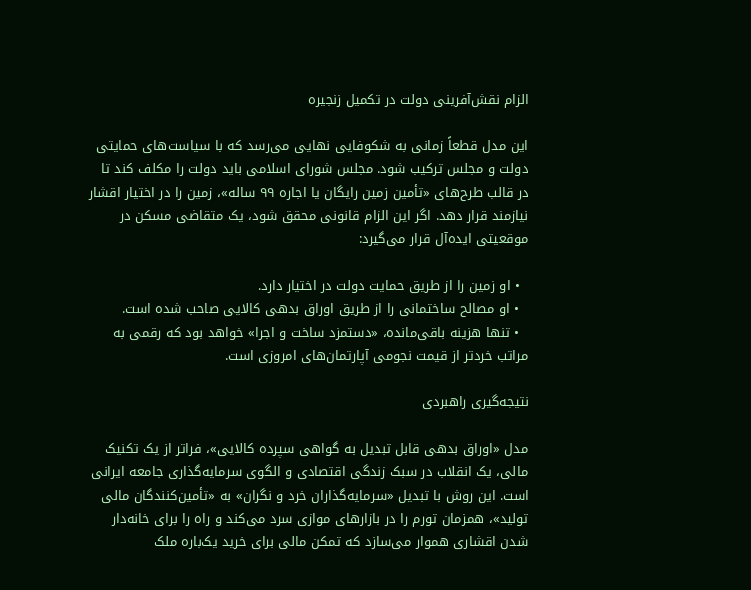الزام نقش‌آفرینی دولت در تکمیل زنجیره

این مدل قطعاً زمانی به شکوفایی نهایی می‌رسد که با سیاست‌های حمایتی دولت و مجلس ترکیب شود. مجلس شورای اسلامی باید دولت را مکلف کند تا در قالب طرح‌های «تأمین زمین رایگان یا اجاره ۹۹ ساله»، زمین را در اختیار اقشار نیازمند قرار دهد. اگر این الزام قانونی محقق شود، یک متقاضی مسکن در موقعیتی ایده‌آل قرار می‌گیرد:

  • او زمین را از طریق حمایت دولت در اختیار دارد.
  • او مصالح ساختمانی را از طریق اوراق بدهی کالایی صاحب شده است.
  • تنها هزینه باقی‌مانده، «دستمزد ساخت و اجرا» خواهد بود که رقمی به مراتب خردتر از قیمت نجومی آپارتمان‌های امروزی است.

نتیجه‌گیری راهبردی

مدل «اوراق بدهی قابل تبدیل به گواهی سپرده کالایی»، فراتر از یک تکنیک مالی، یک انقلاب در سبک زندگی اقتصادی و الگوی سرمایه‌گذاری جامعه ایرانی است. این روش با تبدیل «سرمایه‌گذاران خرد و نگران» به «تأمین‌کنندگان مالی تولید»، همزمان تورم را در بازارهای موازی سرد می‌کند و راه را برای خانه‌دار شدن اقشاری هموار می‌سازد که تمکن مالی برای خرید یک‌باره ملک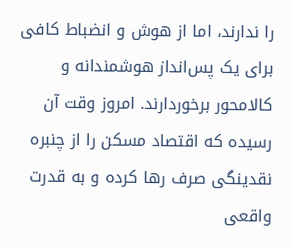را ندارند، اما از هوش و انضباط کافی برای یک پس‌انداز هوشمندانه و کالامحور برخوردارند. امروز وقت آن رسیده که اقتصاد مسکن را از چنبره نقدینگی صرف رها کرده و به قدرت واقعی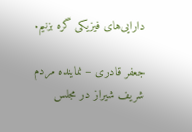دارایی‌های فیزیکی گره بزنیم.

جعفر قادری – نماینده مردم شریف شیراز در مجلس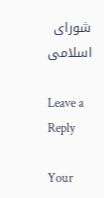شورای اسلامی

Leave a Reply

Your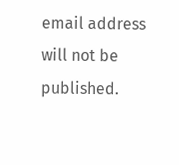email address will not be published.